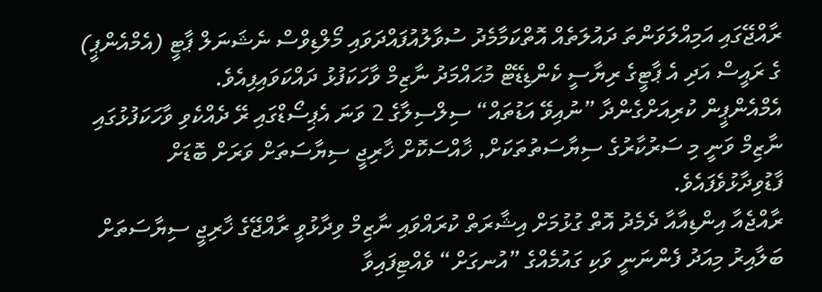ރާއްޖޭގައި އަމިއްލަވަންތަ ދައުލަތެއް އޮތްކަމާމެދު ސުވާލުއުފައްދަވައި މޯލްޑިވްސް ނެޝަނަލް ޕާޓީ (އެމްއެންޕީ) ގެ ރައީސް އަދި އެ ޕާޓީގެ ރިޔާސީ ކެންޑިޑޭޓް މުޙައްމަދު ނާޒިމް ވާހަކަފުޅު ދައްކަވައިފިއެވެ.
އެމްއެންޕީން ކުރިއަށްގެންދާ ”ނުއިވޭ އަޑުތައް“ ސިލްސިލާގެ 2 ވަނަ އެޕިސޯޑްގައި ރޭ ދެއްކެވި ވާހަކަފުޅުގައި ނާޒިމް ވަނީ މި ސަރުކާރުގެ ސިޔާސަތުތަކަށް, ޚާއްސަކޮށް ޚާރިޖީ ސިޔާސަތަށް ވަރަށް ބޮޑަށް ފާޑުވިދާޅުވެފައެވެ.
ރާއްޖެއާ އިންޑިއާއާ ދެމެދު އޮތް ގުޅުމަށް އިޝާރަތް ކުރައްވައި ނާޒިމް ވިދާޅުވީ ރާއްޖޭގެ ޚާރިޖީ ސިޔާސަތަށް ބަލާއިރު މިއަދު ފެންނަނީ ވަކި ގައުމެއްގެ ”އުނގަށް“ ވެއްޓިފައިވާ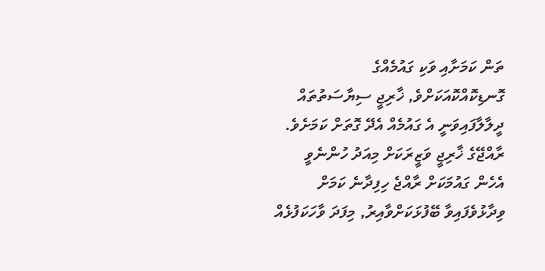ތަން ކަމަށާއި ވަކި ގައުމެއްގެ ގޮނޑިކޮއްކޮއަކަށްވެ, ޚާރިޖީ ސިޔާސަތުތައް ދީލާލާފައިވަނީ އެ ގައުމެއް އެދޭ ގޮތަށް ކަމަށެވެ.
ރާއްޖޭގެ ޚާރިޖީ ވަޒީރަކަށް މިއަދު ހުންނެވީ އެހެން ގައުމަކަށް ރާއްޖެ ހިފިދާނެ ކަމަށް ވިދާޅުވެފައިވާ ބޭފުޅަކަށްވާއިރު, މިފަދަ ވާހަކަފުޅެއް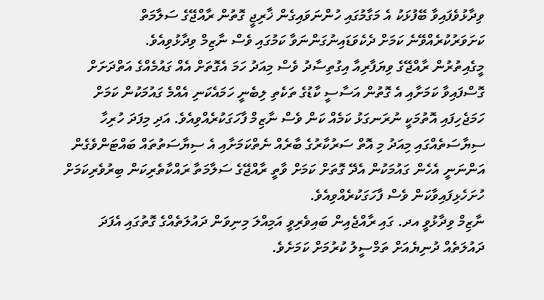ވިދާޅުވެފައިވާ ބޭފުޅަކު އެ މަގާމުގައި ހުންނަވައިގެން ޚާރިޖީ ގޮތުން ރާއްޖޭގެ ސަލާމަތް ކަށަވަރުކުރެއްވޭނެ ކަމަށް ދެކެވަޑައިނުގަންނަވާ ކަމުގައި ވެސް ނާޒިމް ވިދާޅުވިއެވެ.
މީގެއިތުރުން ރާއްޖޭގެ ވިޔަފާރިއާ އިގުތިސާދު ވެސް މިއަދު ހަމަ އެގޮތަށް އެއް ގައުމެއްގެ އަތްދަށަށް ގޮސްފައިވާ ކަމަށާއި އެ ގޮތުން އަސާސީ ކާޑުގެ ތަކެތި ލިބެނީ ހަމައެކަނި އެއްމެ ގައުމަކުން ކަމަށް ހަމަޖެހިފައި އޮތުމަކީ ނުރަނގަޅު ކަމެއް ކަން ވެސް ނާޒިމް ފާހަގަކުރެއްވިއެވެ. އަދި މިފަދަ ހުރިހާ ސިޔާސަތެއްގައި މިއަދު މި އޮތް ސަރުކާރުގެ ބާރެއް ނެތްކަމަށާއި އެ ސިޔާސަތުތައް ބައްޓަންވެގެން އަންނަނީ އެހެން ގައުމަކުން އެދޭ ގޮތަށް ކަމަށް ވާތީ ރާއްޖޭގެ ސަލާމަތާ ރައްކާތެރިކަން ބިރުވެރިކަމަށް ހުށަހެޅިފައިވާކަން ވެސް ފާހަގަކުރެއްވިއެވެ.
ނާޒިމް ވިދާޅުވީ އދ. ގައި ރާއްޖެއިން ބައިވެރިވީ އަމިއްލަ މިނިވަން ދައުލަތެއްގެ ގޮތުގައި އެފަދަ ދައުލަތެއް ދުނިޔެއަށް ތަމްސީލު ކުރުމަށް ކަމަށެވެ.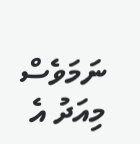ނަމަވެސް މިއަދު އެ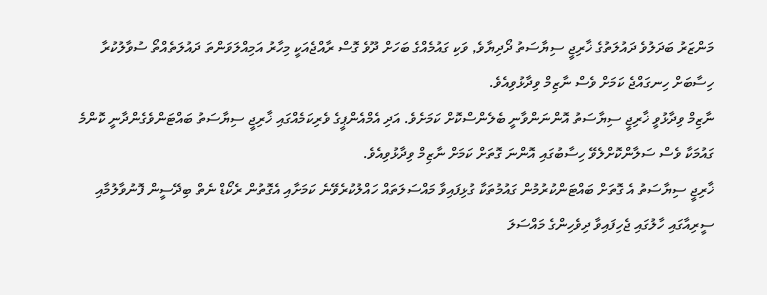މަންޒަރު ބަދަލުވެ ދައުލަތުގެ ޚާރިޖީ ސިޔާސަތު ދޯދިޔާވެ, ވަކި ގައުމެއްގެ ބަހަށް ދޫވެ ގޮސް ރާއްޖެއަކީ މިހާރު އަމިއްލަވަންތަ ދައުލަތެއްތޯ ސުވާލުކުރާ ހިސާބަށް ހިނގައްޖެ ކަމަށް ވެސް ނާޒިމް ވިދާޅުވިއެވެ.
ނާޒިމް ވިދާޅުވީ ޚާރިޖީ ސިޔާސަތު އޮންނަންވާނީ ބެލެންސްކޮށް ކަމަށެވެ. އަދި އެމްއެންޕީގެ ވެރިކަމެއްގައި ޚާރިޖީ ސިޔާސަތު ބައްޓަންވެގެންދާނީ ކޮންމެ ގައުމަކާ ވެސް ސަލާންކޮށްލެވޭ ހިސާބުގައި އޮންނަ ގޮތަށް ކަމަށް ނާޒިމް ވިދާޅުވިއެވެ.
ޚާރިޖީ ސިޔާސަތު އެ ގޮތަށް ބައްޓަންކުރުމުން ގައުމުތަކާ ގުޅިފައިވާ މައްސަލަތައް ހައްލުކުރެވޭނެ ކަމަށާއި އެގޮތުން ރެކޯޑް ނެތް ބިދޭސީން ފޮނުވާލުމާއި ސީރިއާގައި ހާލުގައި ޖެހިފައިވާ ދިވެހިންގެ މައްސަލަ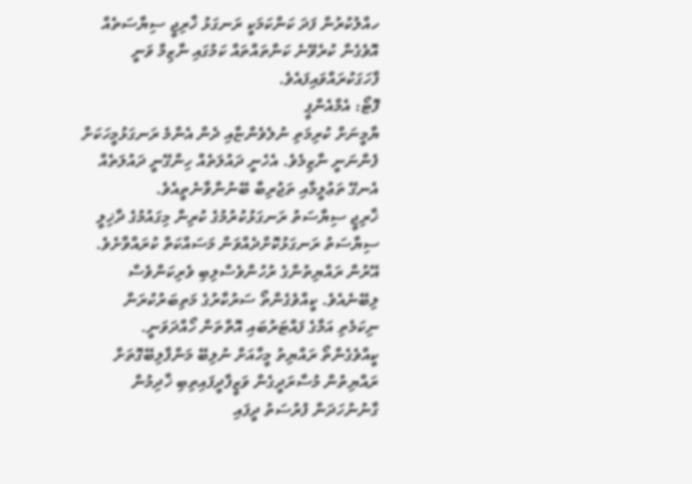ހއްލުކުރުން ފަދަ ކަންކަމަކީ ރަނގަޅު ޚާރިޖީ ސިޔާސަތެއް އޮވެގެން ކުރެވޭނެ ކަންތައްތައް ކަމުގައި ނާޒިމް ވަނީ ފާހަގަކުރައްވައިފައެވެ.
ފޮޓޯ: އެމްއެންޕީ
ޔާމީނަށް ކުރިމަތި ނުލެވެންޏާއި ދެން އެންމެ ރަނގަޅުމީހަކަށް ފެންނަނީ ނާޒިމެވެ. އެހެނީ ދައުލަތެއް ހިންގޭނީ ދައުލަތެއް އެނގޭ ތަޢުލީމާއި ތަޖުރިބާ ބޭނުންވާނެތީއެވެ.
ޚާރިޖީ ސިޔާސަތު ރަނގަޅުކުރުމުގެ ކުރިން މިގައުމުގެ ދާޚިލީ ސިޔާސަތު ރަނގަޅުކޮށްދެއްވަން މަސައްކަތް ކުރައްވާށެވެ. އޭރުން ރައްޔިތުންގެ ރުހުންވެސްލިބި ވެރިކަންވެސް ލިބޭނެއެވެ. ކީއްވެގެންތޯ ސަރުކާރުގެ މަތިބަރުކުރަން ނިކަމެތި އަމާގެ ފައްޓަރުބައި އޮތްތަން ހޯއްދަވަނީ. ކީއްވެގެންތޯ ރައްޔިތު މީހާއަށް ނުލިބޭ މަންފާލިބޭގޮތަށް ރައްޔިތުން މުސާރަދީގެން ވަޒީފާދީފައިތިބި ޚާދިމުން ގާނުނުހަދަން ފުރުސަތު ދީފައި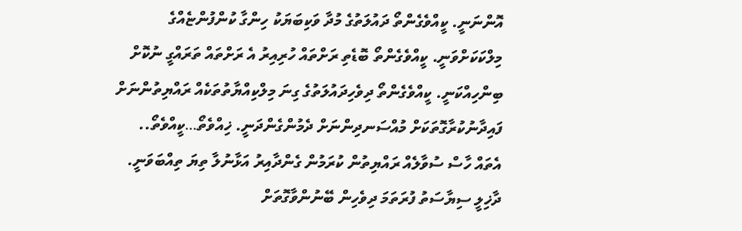އޮންނަނީ. ކީއްވެގެންތޯ ދައުލަތުގެ މުދާ ވަކިބަޔަކު ހިންގާ ކުންފުންޏެއްގެ މިލްކަކަށްވަނީ. ކީއްވެގެންތޯ ބޮޑެތި ރަށްތައް ހުރިއިރު އެ ރަށްތައް ތަރައްގީ ނުކޮށް ބިންހިއްކަނީ. ކީއްވެގެންތޯ ދިވެހިދައުލަތުގެ ގިނަ މިލްކިއްޔާތުތަކެއް ރައްޔިތުންނަށް ފައިދާނުކުރާގޮތަކަށް މުއްސަނދިންނަށް ދެމުންގެންދަނީ. ޚިއްވެތޯ…ކީއްވެތޯ.. އެތައް ހާސް ސުވާލެއް ރައްޔިތުން ކުރަމުން ގެންދާއިރު އަޅާނުލާ ތިޔަ ތިއްބަވަނީ. ދާޚިލީ ސިޔާސަތު ފުރަތަމަ ދިވެހިން ބޭނުންވާގޮތަށް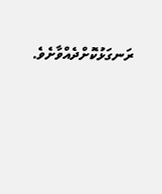ރަނގަޅުކޮށްދެއްވާށެވެ.